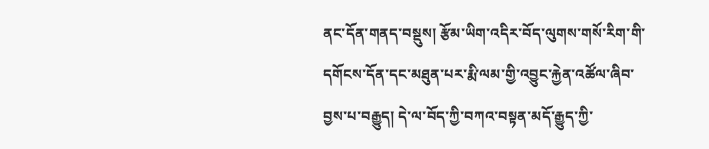ནང་དོན་གནད་བསྡུས། རྩོམ་ཡིག་འདིར་བོད་ལུགས་གསོ་རིག་གི་དགོངས་དོན་དང་མཐུན་པར་རྨི་ལམ་གྱི་འབྱུང་རྐྱེན་འཚོལ་ཞིབ་བྱས་པ་བརྒྱུད། དེ་ལ་བོད་ཀྱི་བཀའ་བསྟན་མདོ་རྒྱུད་ཀྱི་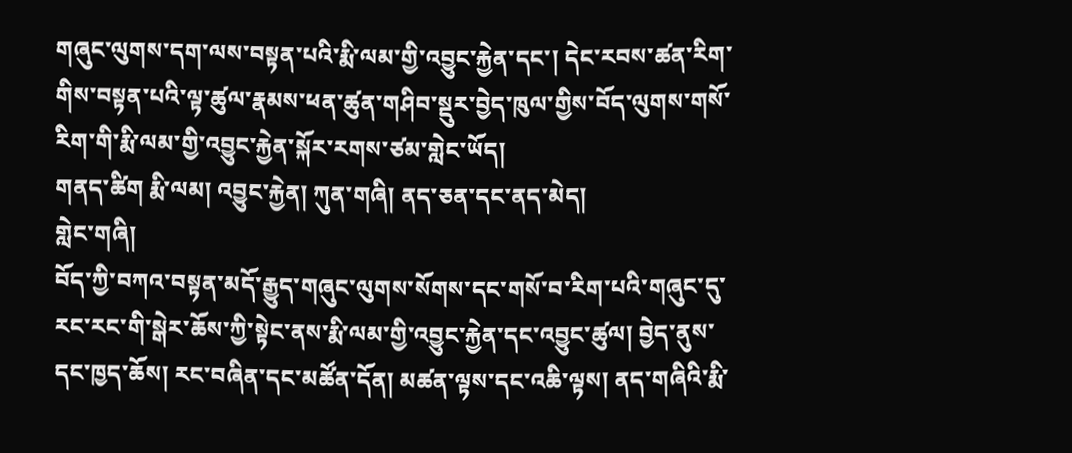གཞུང་ལུགས་དག་ལས་བསྟན་པའི་རྨི་ལམ་གྱི་འབྱུང་རྐྱེན་དང་། དེང་རབས་ཚན་རིག་གིས་བསྟན་པའི་ལྟ་ཚུལ་རྣམས་ཕན་ཚུན་གཤིབ་སྡུར་བྱེད་ཁུལ་གྱིས་བོད་ལུགས་གསོ་རིག་གི་རྨི་ལམ་གྱི་འབྱུང་རྐྱེན་སྐོར་རགས་ཙམ་གླེང་ཡོད།
གནད་ཚིག རྨི་ལམ། འབྱུང་རྐྱེན། ཀུན་གཞི། ནད་ཅན་དང་ནད་མེད།
གླེང་གཞི།
བོད་ཀྱི་བཀའ་བསྟན་མདོ་རྒྱུད་གཞུང་ལུགས་སོགས་དང་གསོ་བ་རིག་པའི་གཞུང་དུ་རང་རང་གི་སྒེར་ཆོས་ཀྱི་སྟེང་ནས་རྨི་ལམ་གྱི་འབྱུང་རྐྱེན་དང་འབྱུང་ཚུལ། བྱེད་ནུས་དང་ཁྱད་ཆོས། རང་བཞིན་དང་མཚོན་དོན། མཚན་ལྟས་དང་འཆི་ལྟས། ནད་གཞིའི་རྨི་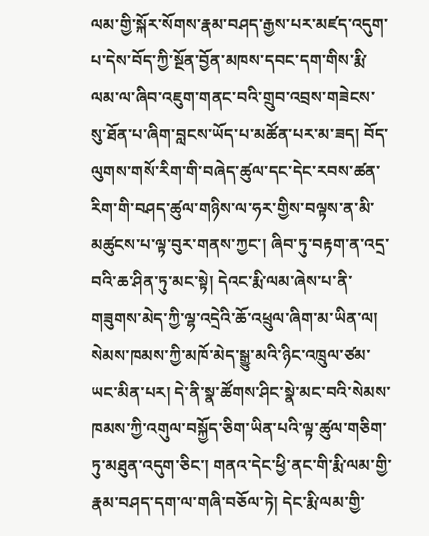ལམ་གྱི་སྐོར་སོགས་རྣམ་བཤད་རྒྱས་པར་མཛད་འདུག་པ་དེས་བོད་ཀྱི་སྔོན་བྱོན་མཁས་དབང་དག་གིས་རྨི་ལམ་ལ་ཞིབ་འཇུག་གནང་བའི་གྲུབ་འབྲས་གཟེངས་སུ་ཐོན་པ་ཞིག་བླངས་ཡོད་པ་མཚོན་པར་མ་ཟད། བོད་ལུགས་གསོ་རིག་གི་བཞེད་ཚུལ་དང་དེང་རབས་ཚན་རིག་གི་བཤད་ཚུལ་གཉིས་ལ་ཧར་གྱིས་བལྟས་ན་མི་མཚུངས་པ་ལྟ་བུར་གནས་ཀྱང་། ཞིབ་ཏུ་བརྟག་ན་འདྲ་བའི་ཆ་ཤིན་ཏུ་མང་སྟེ། དེའང་རྨི་ལམ་ཞེས་པ་ནི་གཟུགས་མེད་ཀྱི་ལྷ་འདྲེའི་ཆོ་འཕྲུལ་ཞིག་མ་ཡིན་ལ། སེམས་ཁམས་ཀྱི་མཁོ་མེད་སྒྱུ་མའི་ཉིང་འཁྲུལ་ཙམ་ཡང་མིན་པར། དེ་ནི་སྣ་ཚོགས་ཤིང་སྣེ་མང་བའི་སེམས་ཁམས་ཀྱི་འགུལ་བསྐྱོད་ཅིག་ཡིན་པའི་ལྟ་ཚུལ་གཅིག་ཏུ་མཐུན་འདུག་ཅིང་། གནའ་དེང་ཕྱི་ནང་གི་རྨི་ལམ་གྱི་རྣམ་བཤད་དག་ལ་གཞི་བཅོལ་ཏེ། དེང་རྨི་ལམ་གྱི་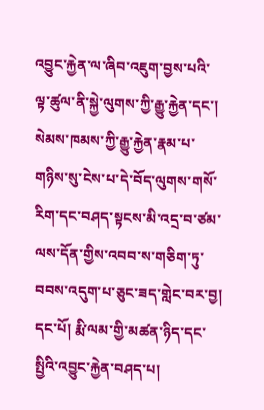འབྱུང་རྐྱེན་ལ་ཞིབ་འཇུག་བྱས་པའི་ལྟ་ཚུལ་ནི་སྐྱེ་ལུགས་ཀྱི་རྒྱུ་རྐྱེན་དང་། སེམས་ཁམས་ཀྱི་རྒྱུ་རྐྱེན་རྣམ་པ་གཉིས་སུ་ངེས་པ་དེ་བོད་ལུགས་གསོ་རིག་དང་བཤད་སྟངས་མི་འདྲ་བ་ཙམ་ལས་དོན་གྱིས་འབབ་ས་གཅིག་ཏུ་བབས་འདུག་པ་ཅུང་ཟད་གླེང་བར་བྱ།
དང་པོ། རྨི་ལམ་གྱི་མཚན་ཉིད་དང་སྤྱིའི་འབྱུང་རྐྱེན་བཤད་པ།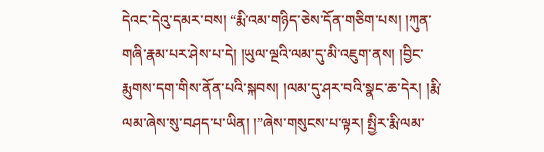དེའང་དེའུ་དམར་བས། “རྨི་འམ་གཉིད་ཅེས་དོན་གཅིག་པས། །ཀུན་གཞི་རྣམ་པར་ཤེས་པ་དེ། །ཡུལ་ལྔའི་ལམ་དུ་མི་འཇུག་ནས། །བྱིང་རྨུགས་དག་གིས་ནོན་པའི་སྐབས། །ལམ་དུ་ཤར་བའི་སྣང་ཆ་དེར། །རྨི་ལམ་ཞེས་སུ་བཤད་པ་ཡིན། །”ཞེས་གསུངས་པ་ལྟར། སྤྱིར་རྨི་ལམ་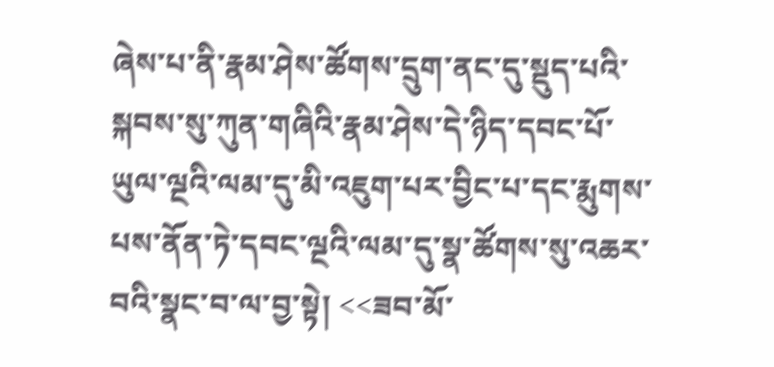ཞེས་པ་ནི་རྣམ་ཤེས་ཚོགས་དྲུག་ནང་དུ་སྡུད་པའི་སྐབས་སུ་ཀུན་གཞིའི་རྣམ་ཤེས་དེ་ཉིད་དབང་པོ་ཡུལ་ལྔའི་ལམ་དུ་མི་འཇུག་པར་བྱིང་པ་དང་རྨུགས་པས་ནོན་ཏེ་དབང་ལྔའི་ལམ་དུ་སྣ་ཚོགས་སུ་འཆར་བའི་སྣང་བ་ལ་བྱ་སྟེ། <<ཟབ་མོ་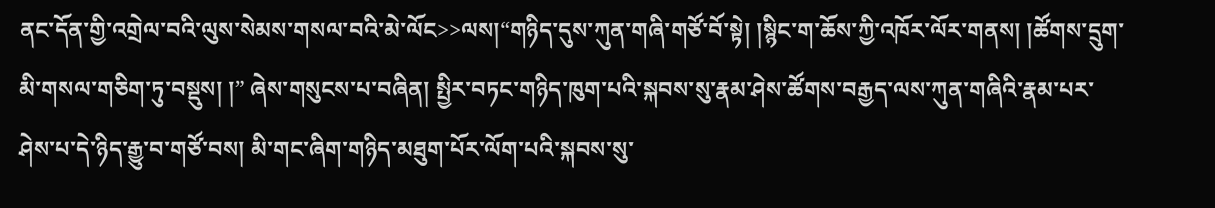ནང་དོན་གྱི་འགྲེལ་བའི་ལུས་སེམས་གསལ་བའི་མེ་ལོང>>ལས།“གཉིད་དུས་ཀུན་གཞི་གཙོ་བོ་སྟེ། །སྙིང་ག་ཆོས་ཀྱི་འཁོར་ལོར་གནས། །ཚོགས་དྲུག་མི་གསལ་གཅིག་ཏུ་བསྡུས། །” ཞེས་གསུངས་པ་བཞིན། སྤྱིར་བཏང་གཉིད་ཁུག་པའི་སྐབས་སུ་རྣམ་ཤེས་ཚོགས་བརྒྱད་ལས་ཀུན་གཞིའི་རྣམ་པར་ཤེས་པ་དེ་ཉིད་རྒྱུ་བ་གཙོ་བས། མི་གང་ཞིག་གཉིད་མཐུག་པོར་ལོག་པའི་སྐབས་སུ་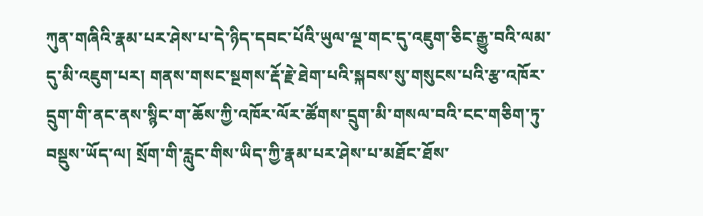ཀུན་གཞིའི་རྣམ་པར་ཤེས་པ་དེ་ཉིད་དབང་པོའི་ཡུལ་ལྔ་གང་དུ་འཇུག་ཅིང་རྒྱུ་བའི་ལམ་དུ་མི་འཇུག་པར། གནས་གསང་སྔགས་རྡོ་རྗེ་ཐེག་པའི་སྐབས་སུ་གསུངས་པའི་རྩ་འཁོར་དྲུག་གི་ནང་ནས་སྙིང་ག་ཆོས་ཀྱི་འཁོར་ལོར་ཚོགས་དྲུག་མི་གསལ་བའི་ངང་གཅིག་ཏུ་བསྡུས་ཡོད་ལ། སྲོག་གི་རླུང་གིས་ཡིད་ཀྱི་རྣམ་པར་ཤེས་པ་མཐོང་ཐོས་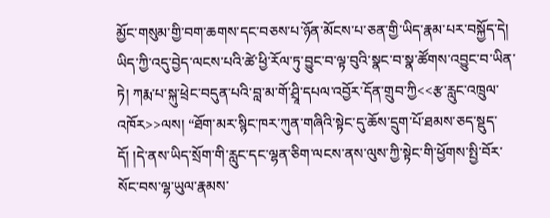མྱོང་གསུམ་གྱི་བག་ཆགས་དང་བཅས་པ་ཉོན་མོངས་པ་ཅན་གྱི་ཡིད་རྣམ་པར་བསྐྱོད་དེ། ཡིད་ཀྱི་འདུ་བྱེད་ལངས་པའི་ཚེ་ཕྱི་རོལ་ཏུ་བྱུང་བ་ལྟ་བུའི་སྣང་བ་སྣ་ཚོགས་འབྱུང་བ་ཡིན་ཏེ། ཀརྨ་པ་སྐུ་ཕྲེང་བདུན་པའི་བླ་མ་གོ་ཤྲཱི་དཔལ་འབྱོར་དོན་གྲུབ་ཀྱི<<རྩ་རླུང་འཁྲུལ་འཁོར>>ལས། “ཐོག་མར་སྙིང་ཁར་ཀུན་གཞིའི་སྟེང་དུ་ཆོས་དྲུག་པོ་ཐམས་ཅད་སྡུད་དོ། །དེ་ནས་ཡིད་སྲོག་གི་རླུང་དང་ལྷན་ཅིག་ལངས་ནས་ལུས་ཀྱི་སྟེང་གི་ཕྱོགས་སྤྱི་བོར་སོང་བས་ལྷ་ཡུལ་རྣམས་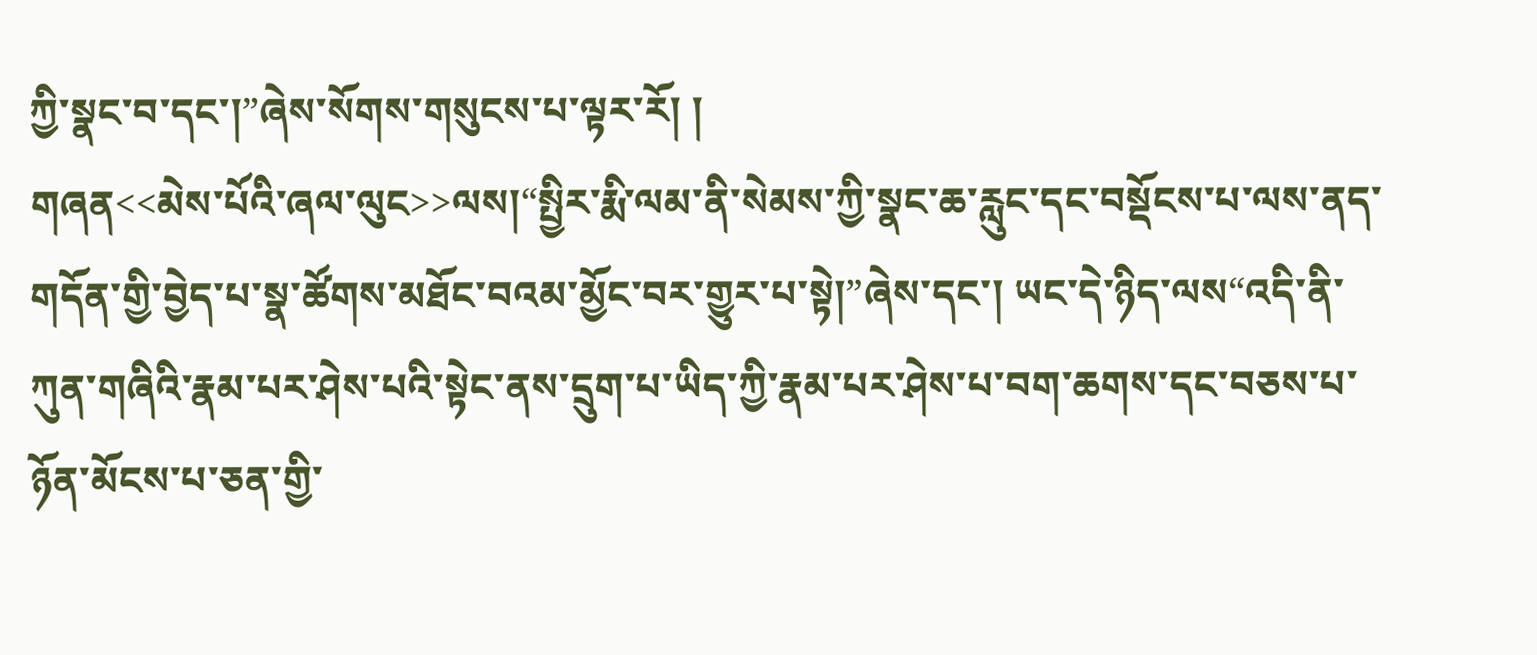ཀྱི་སྣང་བ་དང་།”ཞེས་སོགས་གསུངས་པ་ལྟར་རོ། །
གཞན<<མེས་པོའི་ཞལ་ལུང>>ལས།“སྤྱིར་རྨི་ལམ་ནི་སེམས་ཀྱི་སྣང་ཆ་རླུང་དང་བསྡོངས་པ་ལས་ནད་གདོན་གྱི་བྱེད་པ་སྣ་ཚོགས་མཐོང་བའམ་མྱོང་བར་གྱུར་པ་སྟེ།”ཞེས་དང་། ཡང་དེ་ཉིད་ལས“འདི་ནི་ཀུན་གཞིའི་རྣམ་པར་ཤེས་པའི་སྟེང་ནས་དྲུག་པ་ཡིད་ཀྱི་རྣམ་པར་ཤེས་པ་བག་ཆགས་དང་བཅས་པ་ཉོན་མོངས་པ་ཅན་གྱི་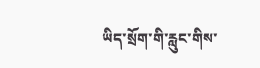ཡིད་སྲོག་གི་རླུང་གིས་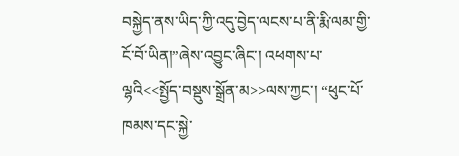བསྐྱེད་ནས་ཡིད་ཀྱི་འདུ་བྱེད་ལངས་པ་ནི་རྨི་ལམ་གྱི་ངོ་བོ་ཡིན།”ཞེས་འབྱུང་ཞིང་། འཕགས་པ་ལྷའི<<སྤྱོད་བསྡུས་སྒྲོན་མ>>ལས་ཀྱང་། “ཕུང་པོ་ཁམས་དང་སྐྱེ་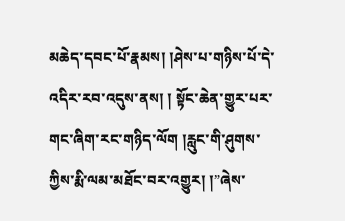མཆེད་དབང་པོ་རྣམས། །ཤེས་པ་གཉིས་པོ་དེ་འདིར་རབ་འདུས་ནས། ། སྟོང་ཆེན་གྱུར་པར་གང་ཞིག་རང་གཉིད་ལོག །རླུང་གི་ཤུགས་ཀྱིས་རྨི་ལམ་མཐོང་བར་འགྱུར། །”ཞེས་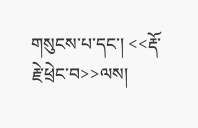གསུངས་པ་དང་། <<རྡོ་རྗེ་ཕྲེང་བ>>ལས།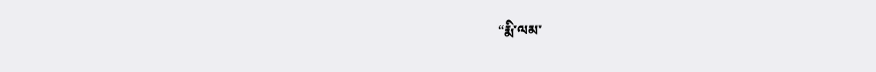“རྨི་ལམ་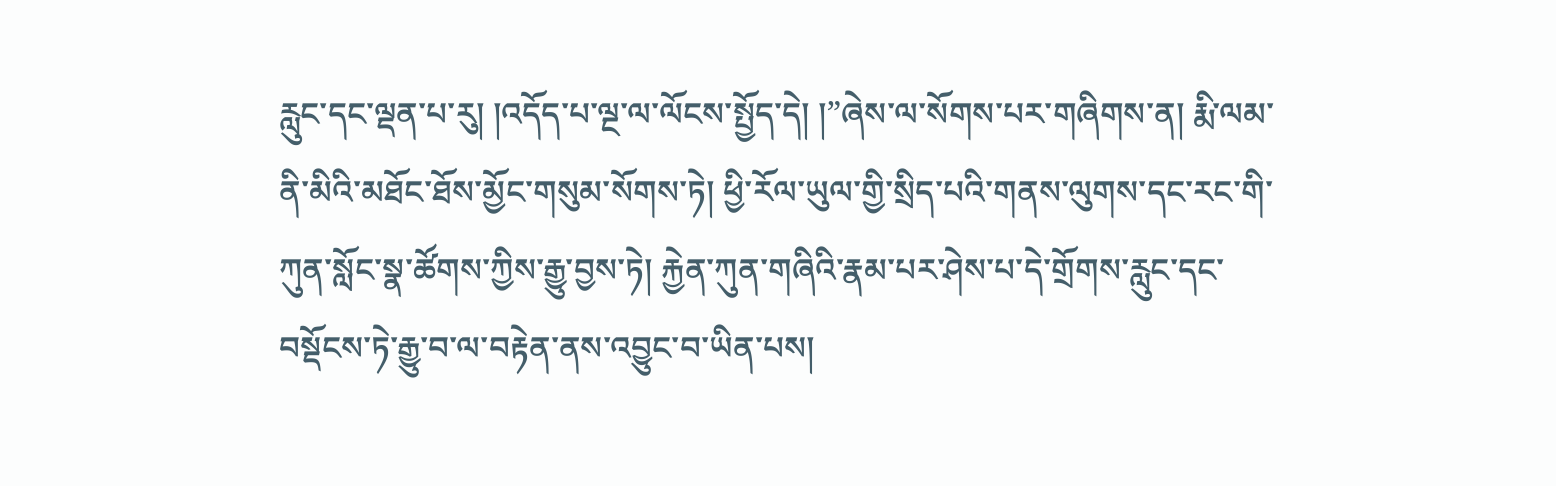རླུང་དང་ལྡན་པ་རུ། །འདོད་པ་ལྔ་ལ་ལོངས་སྤྱོད་དེ། །”ཞེས་ལ་སོགས་པར་གཞིགས་ན། རྨི་ལམ་ནི་མིའི་མཐོང་ཐོས་མྱོང་གསུམ་སོགས་ཏེ། ཕྱི་རོལ་ཡུལ་གྱི་སྲིད་པའི་གནས་ལུགས་དང་རང་གི་ཀུན་སློང་སྣ་ཚོགས་ཀྱིས་རྒྱུ་བྱས་ཏེ། རྐྱེན་ཀུན་གཞིའི་རྣམ་པར་ཤེས་པ་དེ་གྲོགས་རླུང་དང་བསྡོངས་ཏེ་རྒྱུ་བ་ལ་བརྟེན་ནས་འབྱུང་བ་ཡིན་པས།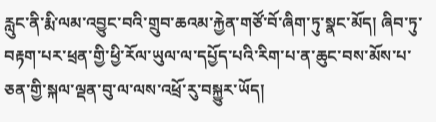རླུང་ནི་རྨི་ལམ་འབྱུང་བའི་གྲུབ་ཆའམ་རྐྱེན་གཙོ་བོ་ཞིག་ཏུ་སྣང་མོད། ཞིབ་ཏུ་བརྟག་པར་ཕྲན་གྱི་ཕྱི་རོལ་ཡུལ་ལ་དཔྱོད་པའི་རིག་པ་ན་ཆུང་བས་མོས་པ་ཅན་གྱི་སྐལ་ལྡན་བུ་ལ་ལས་འཕྲོ་རུ་བསྐྱུར་ཡོད།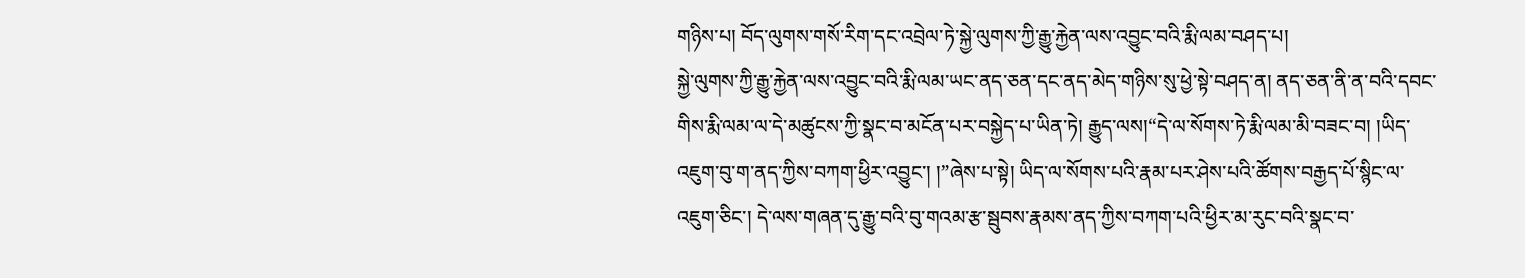གཉིས་པ། བོད་ལུགས་གསོ་རིག་དང་འབྲེལ་ཏེ་སྐྱེ་ལུགས་ཀྱི་རྒྱུ་རྐྱེན་ལས་འབྱུང་བའི་རྨི་ལམ་བཤད་པ།
སྐྱེ་ལུགས་ཀྱི་རྒྱུ་རྐྱེན་ལས་འབྱུང་བའི་རྨི་ལམ་ཡང་ནད་ཅན་དང་ནད་མེད་གཉིས་སུ་ཕྱེ་སྟེ་བཤད་ན། ནད་ཅན་ནི་ན་བའི་དབང་གིས་རྨི་ལམ་ལ་དེ་མཚུངས་ཀྱི་སྣང་བ་མངོན་པར་བསྐྱེད་པ་ཡིན་ཏེ། རྒྱུད་ལས།“དེ་ལ་སོགས་ཏེ་རྨི་ལམ་མི་བཟང་བ། །ཡིད་འཇུག་བུ་ག་ནད་ཀྱིས་བཀག་ཕྱིར་འབྱུང་། །”ཞེས་པ་སྟེ། ཡིད་ལ་སོགས་པའི་རྣམ་པར་ཤེས་པའི་ཚོགས་བརྒྱད་པོ་སྙིང་ལ་འཇུག་ཅིང་། དེ་ལས་གཞན་དུ་རྒྱུ་བའི་བུ་གའམ་རྩ་སྦུབས་རྣམས་ནད་ཀྱིས་བཀག་པའི་ཕྱིར་མ་རུང་བའི་སྣང་བ་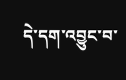དེ་དག་འབྱུང་བ་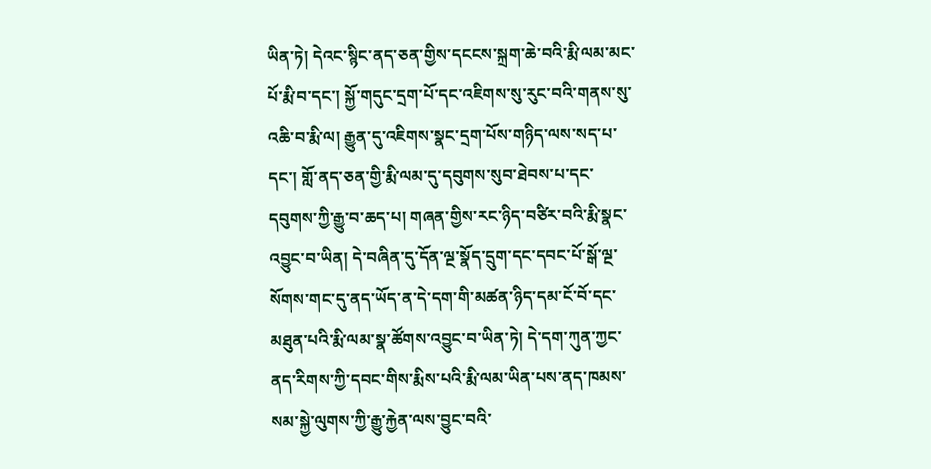ཡིན་ཏེ། དེའང་སྙིང་ནད་ཅན་གྱིས་དངངས་སྐྲག་ཆེ་བའི་རྨི་ལམ་མང་པོ་རྨི་བ་དང་། སྐྱོ་གདུང་དྲག་པོ་དང་འཇིགས་སུ་རུང་བའི་གནས་སུ་འཆི་བ་རྨི་ལ། རྒྱུན་དུ་འཇིགས་སྣང་དྲག་པོས་གཉིད་ལས་སད་པ་དང་། གློ་ནད་ཅན་གྱི་རྨི་ལམ་དུ་དབུགས་སུབ་ཐེབས་པ་དང་དབུགས་ཀྱི་རྒྱུ་བ་ཆད་པ། གཞན་གྱིས་རང་ཉིད་བཙིར་བའི་རྨི་སྣང་འབྱུང་བ་ཡིན། དེ་བཞིན་དུ་དོན་ལྔ་སྣོད་དྲུག་དང་དབང་པོ་སྒོ་ལྔ་སོགས་གང་དུ་ནད་ཡོད་ན་དེ་དག་གི་མཚན་ཉིད་དམ་ངོ་བོ་དང་མཐུན་པའི་རྨི་ལམ་སྣ་ཚོགས་འབྱུང་བ་ཡིན་ཏེ། དེ་དག་ཀུན་ཀྱང་ནད་རིགས་ཀྱི་དབང་གིས་རྨིས་པའི་རྨི་ལམ་ཡིན་པས་ནད་ཁམས་སམ་སྐྱེ་ལུགས་ཀྱི་རྒྱུ་རྐྱེན་ལས་བྱུང་བའི་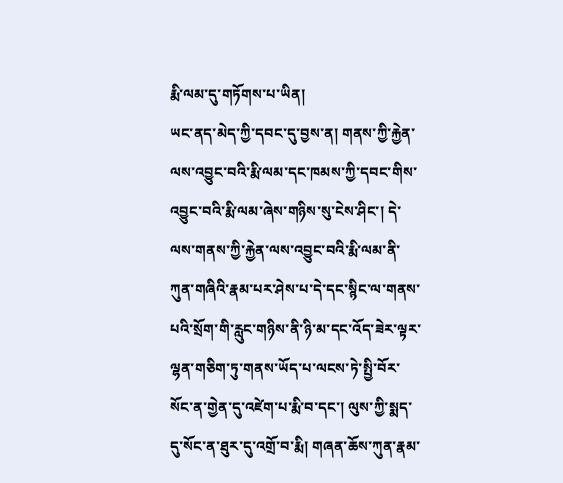རྨི་ལམ་དུ་གཏོགས་པ་ཡིན།
ཡང་ནད་མེད་ཀྱི་དབང་དུ་བྱས་ན། གནས་ཀྱི་རྐྱེན་ལས་འབྱུང་བའི་རྨི་ལམ་དང་ཁམས་ཀྱི་དབང་གིས་འབྱུང་བའི་རྨི་ལམ་ཞེས་གཉིས་སུ་ངེས་ཤིང་། དེ་ལས་གནས་ཀྱི་རྐྱེན་ལས་འབྱུང་བའི་རྨི་ལམ་ནི་ཀུན་གཞིའི་རྣམ་པར་ཤེས་པ་དེ་དང་སྙིང་ལ་གནས་པའི་སྲོག་གི་རླུང་གཉིས་ནི་ཉི་མ་དང་འོད་ཟེར་ལྟར་ལྷན་གཅིག་ཏུ་གནས་ཡོད་པ་ལངས་ཏེ་སྤྱི་བོར་སོང་ན་གྱེན་དུ་འཛེག་པ་རྨི་བ་དང་། ལུས་ཀྱི་སྨད་དུ་སོང་ན་ཐུར་དུ་འགྲོ་བ་རྨི། གཞན་ཆོས་ཀུན་རྣམ་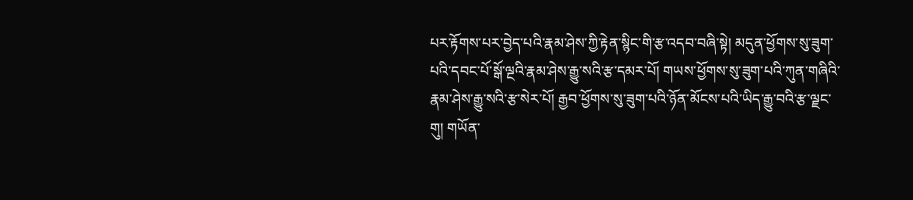པར་རྟོགས་པར་བྱེད་པའི་རྣམ་ཤེས་ཀྱི་རྟེན་སྙིང་གི་རྩ་འདབ་བཞི་སྟེ། མདུན་ཕྱོགས་སུ་ཟུག་པའི་དབང་པོ་སྒོ་ལྔའི་རྣམ་ཤེས་རྒྱུ་སའི་རྩ་དམར་པོ། གཡས་ཕྱོགས་སུ་ཟུག་པའི་ཀུན་གཞིའི་རྣམ་ཤེས་རྒྱུ་སའི་རྩ་སེར་པོ། རྒྱབ་ཕྱོགས་སུ་ཟུག་པའི་ཉོན་མོངས་པའི་ཡིད་རྒྱུ་བའི་རྩ་ལྗང་གུ། གཡོན་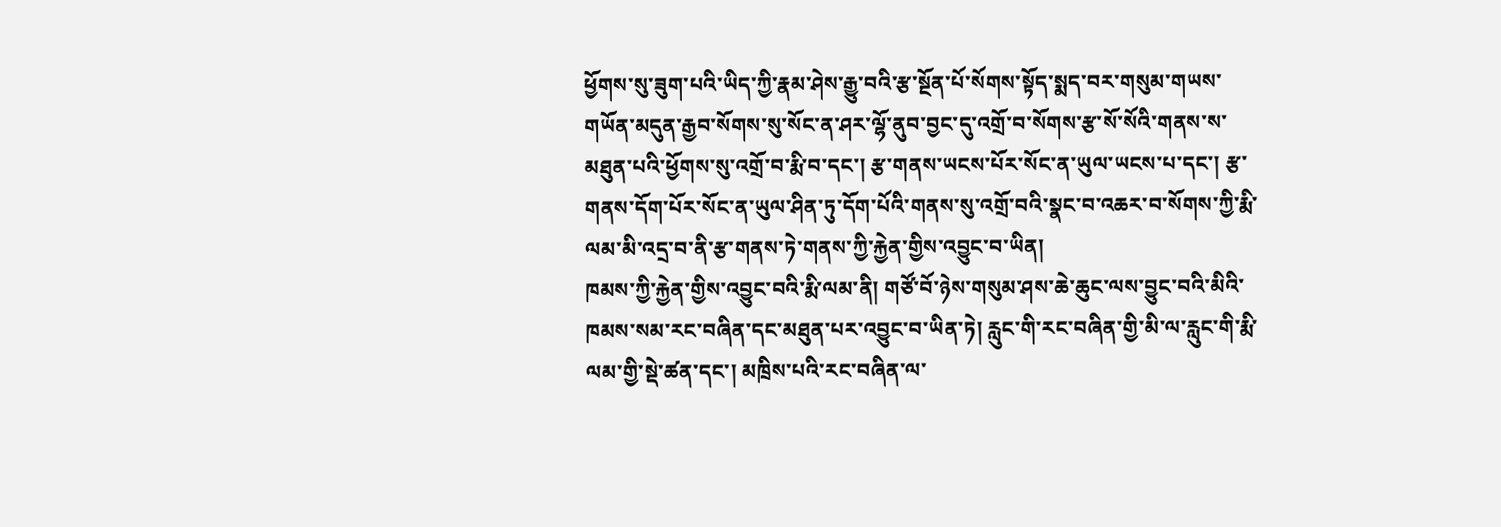ཕྱོགས་སུ་ཟུག་པའི་ཡིད་ཀྱི་རྣམ་ཤེས་རྒྱུ་བའི་རྩ་སྔོན་པོ་སོགས་སྟོད་སྨད་བར་གསུམ་གཡས་གཡོན་མདུན་རྒྱབ་སོགས་སུ་སོང་ན་ཤར་ལྷོ་ནུབ་བྱང་དུ་འགྲོ་བ་སོགས་རྩ་སོ་སོའི་གནས་ས་མཐུན་པའི་ཕྱོགས་སུ་འགྲོ་བ་རྨི་བ་དང་། རྩ་གནས་ཡངས་པོར་སོང་ན་ཡུལ་ཡངས་པ་དང་། རྩ་གནས་དོག་པོར་སོང་ན་ཡུལ་ཤིན་ཏུ་དོག་པོའི་གནས་སུ་འགྲོ་བའི་སྣང་བ་འཆར་བ་སོགས་ཀྱི་རྨི་ལམ་མི་འདྲ་བ་ནི་རྩ་གནས་ཏེ་གནས་ཀྱི་རྐྱེན་གྱིས་འབྱུང་བ་ཡིན།
ཁམས་ཀྱི་རྐྱེན་གྱིས་འབྱུང་བའི་རྨི་ལམ་ནི། གཙོ་བོ་ཉེས་གསུམ་ཤས་ཆེ་ཆུང་ལས་བྱུང་བའི་མིའི་ཁམས་སམ་རང་བཞིན་དང་མཐུན་པར་འབྱུང་བ་ཡིན་ཏེ། རླུང་གི་རང་བཞིན་གྱི་མི་ལ་རླུང་གི་རྨི་ལམ་གྱི་སྡེ་ཚན་དང་། མཁྲིས་པའི་རང་བཞིན་ལ་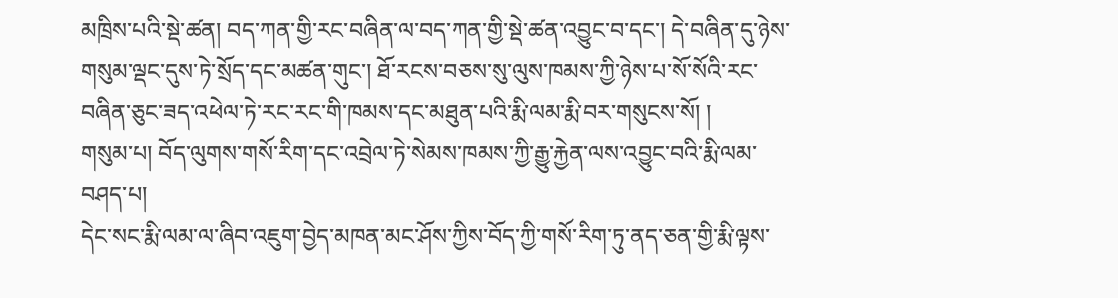མཁྲིས་པའི་སྡེ་ཚན། བད་ཀན་གྱི་རང་བཞིན་ལ་བད་ཀན་གྱི་སྡེ་ཚན་འབྱུང་བ་དང་། དེ་བཞིན་དུ་ཉེས་གསུམ་ལྡང་དུས་ཏེ་སྲོད་དང་མཚན་གུང་། ཐོ་རངས་བཅས་སུ་ལུས་ཁམས་ཀྱི་ཉེས་པ་སོ་སོའི་རང་བཞིན་ཅུང་ཟད་འཕེལ་ཏེ་རང་རང་གི་ཁམས་དང་མཐུན་པའི་རྨི་ལམ་རྨི་བར་གསུངས་སོ། །
གསུམ་པ། བོད་ལུགས་གསོ་རིག་དང་འབྲེལ་ཏེ་སེམས་ཁམས་ཀྱི་རྒྱུ་རྐྱེན་ལས་འབྱུང་བའི་རྨི་ལམ་བཤད་པ།
དེང་སང་རྨི་ལམ་ལ་ཞིབ་འཇུག་བྱེད་མཁན་མང་ཤོས་ཀྱིས་བོད་ཀྱི་གསོ་རིག་ཏུ་ནད་ཅན་གྱི་རྨི་ལྟས་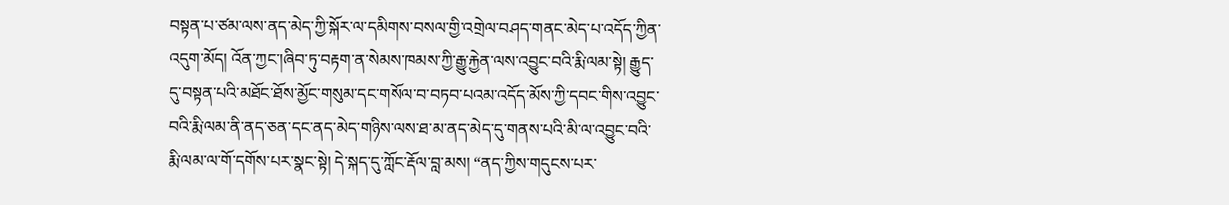བསྟན་པ་ཙམ་ལས་ནད་མེད་ཀྱི་སྐོར་ལ་དམིགས་བསལ་གྱི་འགྲེལ་བཤད་གནང་མེད་པ་འདོད་ཀྱིན་འདུག་མོད། འོན་ཀྱང་།ཞིབ་ཏུ་བརྟག་ན་སེམས་ཁམས་ཀྱི་རྒྱུ་རྐྱེན་ལས་འབྱུང་བའི་རྨི་ལམ་སྟེ། རྒྱུད་དུ་བསྟན་པའི་མཐོང་ཐོས་མྱོང་གསུམ་དང་གསོལ་བ་བཏབ་པའམ་འདོད་མོས་ཀྱི་དབང་གིས་འབྱུང་བའི་རྨི་ལམ་ནི་ནད་ཅན་དང་ནད་མེད་གཉིས་ལས་ཐ་མ་ནད་མེད་དུ་གནས་པའི་མི་ལ་འབྱུང་བའི་རྨི་ལམ་ལ་གོ་དགོས་པར་སྣང་སྟེ། དེ་སྐད་དུ་ཀློང་རྡོལ་བླ་མས། “ནད་ཀྱིས་གདུངས་པར་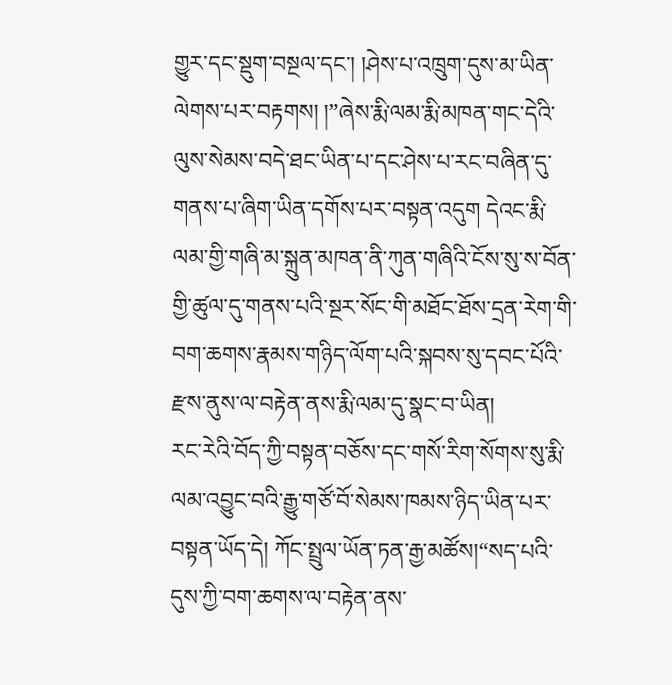གྱུར་དང་སྡུག་བསྔལ་དང་། །ཤེས་པ་འཁྲུག་དུས་མ་ཡིན་ལེགས་པར་བརྟགས། །”ཞེས་རྨི་ལམ་རྨི་མཁན་གང་དེའི་ལུས་སེམས་བདེ་ཐང་ཡིན་པ་དང་ཤེས་པ་རང་བཞིན་དུ་གནས་པ་ཞིག་ཡིན་དགོས་པར་བསྟན་འདུག དེའང་རྨི་ལམ་གྱི་གཞི་མ་སྐྲུན་མཁན་ནི་ཀུན་གཞིའི་ངོས་སུ་ས་བོན་གྱི་ཚུལ་དུ་གནས་པའི་སྔར་སོང་གི་མཐོང་ཐོས་དྲན་རེག་གི་བག་ཆགས་རྣམས་གཉིད་ལོག་པའི་སྐབས་སུ་དབང་པོའི་རྫས་ནུས་ལ་བརྟེན་ནས་རྨི་ལམ་དུ་སྣང་བ་ཡིན།
རང་རེའི་བོད་ཀྱི་བསྟན་བཅོས་དང་གསོ་རིག་སོགས་སུ་རྨི་ལམ་འབྱུང་བའི་རྒྱུ་གཙོ་བོ་སེམས་ཁམས་ཉིད་ཡིན་པར་བསྟན་ཡོད་དེ། ཀོང་སྤྲུལ་ཡོན་ཏན་རྒྱ་མཚོས།“སད་པའི་དུས་ཀྱི་བག་ཆགས་ལ་བརྟེན་ནས་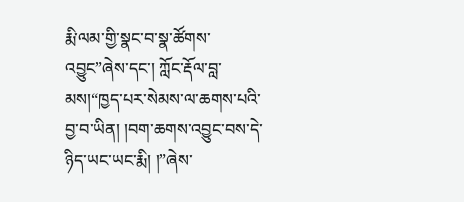རྨི་ལམ་གྱི་སྣང་བ་སྣ་ཚོགས་འབྱུང”ཞེས་དང་། ཀློང་རྡོལ་བླ་མས།“ཁྱད་པར་སེམས་ལ་ཆགས་པའི་བྱ་བ་ཡིན། །བག་ཆགས་འབྱུང་བས་དེ་ཉིད་ཡང་ཡང་རྨི། །”ཞེས་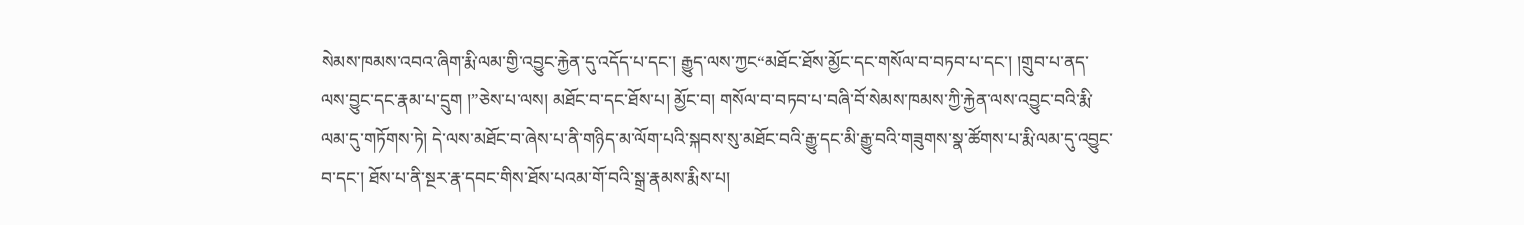སེམས་ཁམས་འབའ་ཞིག་རྨི་ལམ་གྱི་འབྱུང་རྐྱེན་དུ་འདོད་པ་དང་། རྒྱུད་ལས་ཀྱང“མཐོང་ཐོས་མྱོང་དང་གསོལ་བ་བཏབ་པ་དང་། །གྲུབ་པ་ནད་ལས་བྱུང་དང་རྣམ་པ་དྲུག །”ཅེས་པ་ལས། མཐོང་བ་དང་ཐོས་པ། མྱོང་བ། གསོལ་བ་བཏབ་པ་བཞི་བོ་སེམས་ཁམས་ཀྱི་རྐྱེན་ལས་འབྱུང་བའི་རྨི་ལམ་དུ་གཏོགས་ཏེ། དེ་ལས་མཐོང་བ་ཞེས་པ་ནི་གཉིད་མ་ལོག་པའི་སྐབས་སུ་མཐོང་བའི་རྒྱུ་དང་མི་རྒྱུ་བའི་གཟུགས་སྣ་ཚོགས་པ་རྨི་ལམ་དུ་འབྱུང་བ་དང་། ཐོས་པ་ནི་སྔར་རྣ་དབང་གིས་ཐོས་པའམ་གོ་བའི་སྒྲ་རྣམས་རྨིས་པ།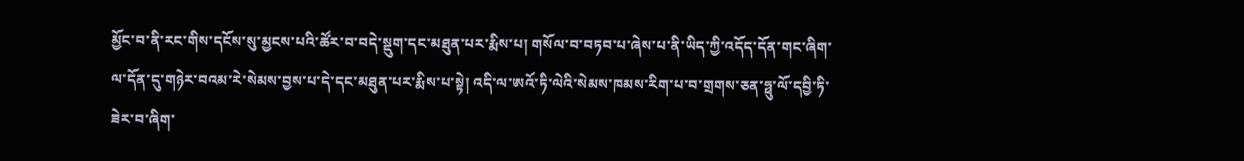མྱོང་བ་ནི་རང་གིས་དངོས་སུ་མྱངས་པའི་ཚོར་བ་བདེ་སྡུག་དང་མཐུན་པར་རྨིས་པ། གསོལ་བ་བཏབ་པ་ཞེས་པ་ནི་ཡིད་ཀྱི་འདོད་དོན་གང་ཞིག་ལ་དོན་དུ་གཉེར་བའམ་རེ་སེམས་བྱས་པ་དེ་དང་མཐུན་པར་རྨིས་པ་སྟེ། འདི་ལ་ཨའོ་ཏི་ལེའི་སེམས་ཁམས་རིག་པ་བ་གྲགས་ཅན་ཧྥུ་ལོ་དབྱི་ཏི་ཟེར་བ་ཞིག་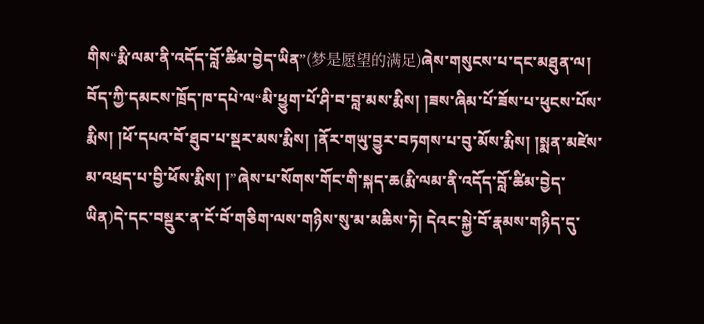གིས“རྨི་ལམ་ནི་འདོད་བློ་ཚིམ་བྱེད་ཡིན”(梦是愿望的满⾜)ཞེས་གསུངས་པ་དང་མཐུན་ལ། བོད་ཀྱི་དམངས་ཁྲོད་ཁ་དཔེ་ལ“མི་ཕྱུག་པོ་ཤི་བ་བླ་མས་རྨིས། །ཟས་ཞིམ་པོ་ཟོས་པ་ཕུངས་པོས་རྨིས། །ཕོ་དཔའ་བོ་ཐུབ་པ་སྡར་མས་རྨིས། །ནོར་གཡུ་བྱུར་བཏགས་པ་བུ་མོས་རྨིས། །སྨན་མཛེས་མ་འཕྲད་པ་བྱི་ཕོས་རྨིས། །”ཞེས་པ་སོགས་གོང་གི་སྐད་ཆ(རྨི་ལམ་ནི་འདོད་བློ་ཚིམ་བྱེད་ཡིན)དེ་དང་བསྡུར་ན་ངོ་བོ་གཅིག་ལས་གཉིས་སུ་མ་མཆིས་ཏེ། དེའང་སྐྱེ་བོ་རྣམས་གཉིད་དུ་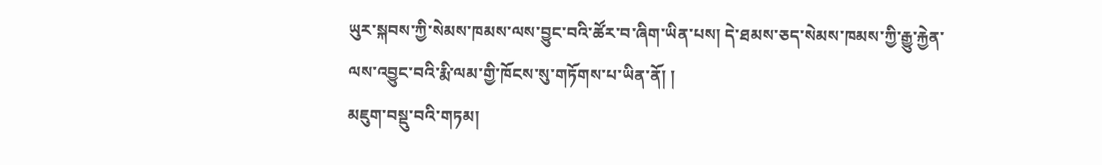ཡུར་སྐབས་ཀྱི་སེམས་ཁམས་ལས་བྱུང་བའི་ཚོར་བ་ཞིག་ཡིན་པས། དེ་ཐམས་ཅད་སེམས་ཁམས་ཀྱི་རྒྱུ་རྐྱེན་ལས་འབྱུང་བའི་རྨི་ལམ་གྱི་ཁོངས་སུ་གཏོགས་པ་ཡིན་ནོ། །
མཇུག་བསྡུ་བའི་གཏམ།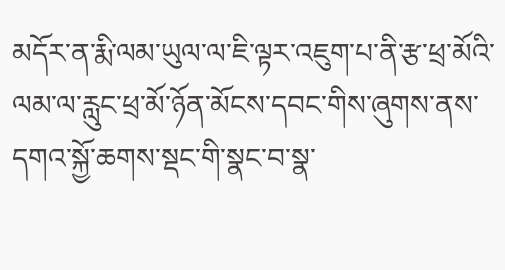མདོར་ན་རྨི་ལམ་ཡུལ་ལ་ཇི་ལྟར་འཇུག་པ་ནི་རྩ་ཕྲ་མོའི་ལམ་ལ་རླུང་ཕྲ་མོ་ཉོན་མོངས་དབང་གིས་ཞུགས་ནས་དགའ་སྐྱོ་ཆགས་སྡང་གི་སྣང་བ་སྣ་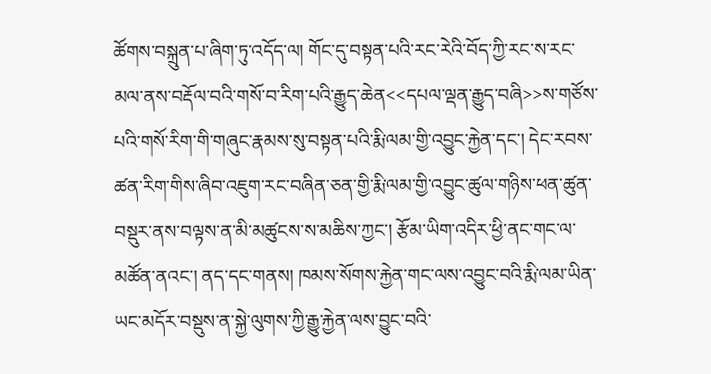ཚོགས་བསྐྲུན་པ་ཞིག་ཏུ་འདོད་ལ། གོང་དུ་བསྟན་པའི་རང་རེའི་བོད་ཀྱི་རང་ས་རང་མལ་ནས་བརྡོལ་བའི་གསོ་བ་རིག་པའི་རྒྱུད་ཆེན<<དཔལ་ལྡན་རྒྱུད་བཞི>>ས་གཙོས་པའི་གསོ་རིག་གི་གཞུང་རྣམས་སུ་བསྟན་པའི་རྨི་ལམ་གྱི་འབྱུང་རྐྱེན་དང་། དེང་རབས་ཚན་རིག་གིས་ཞིབ་འཇུག་རང་བཞིན་ཅན་གྱི་རྨི་ལམ་གྱི་འབྱུང་ཚུལ་གཉིས་ཕན་ཚུན་བསྡུར་ནས་བལྟས་ན་མི་མཚུངས་ས་མཆིས་ཀྱང་། རྩོམ་ཡིག་འདིར་ཕྱི་ནང་གང་ལ་མཚོན་ནའང་། ནད་དང་གནས། ཁམས་སོགས་རྐྱེན་གང་ལས་འབྱུང་བའི་རྨི་ལམ་ཡིན་ཡང་མདོར་བསྡུས་ན་སྐྱེ་ལུགས་ཀྱི་རྒྱུ་རྐྱེན་ལས་བྱུང་བའི་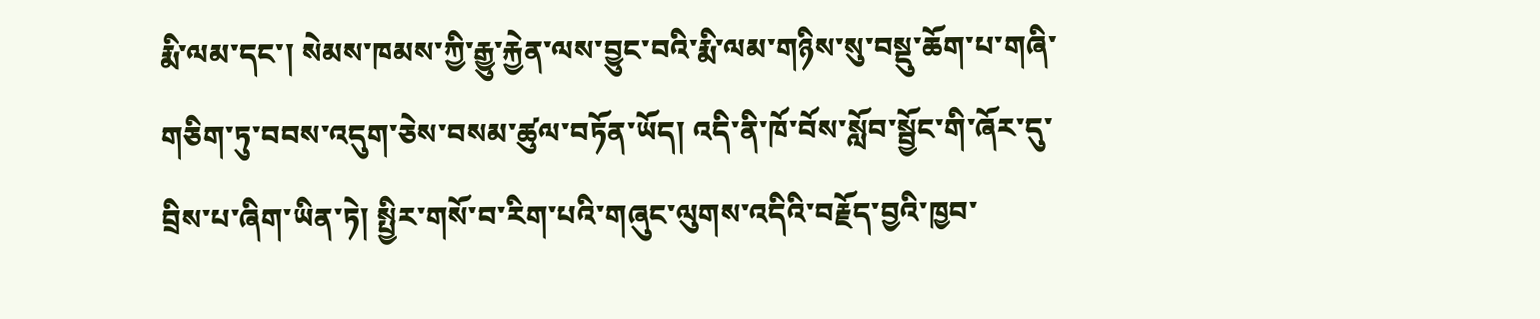རྨི་ལམ་དང་། སེམས་ཁམས་ཀྱི་རྒྱུ་རྐྱེན་ལས་བྱུང་བའི་རྨི་ལམ་གཉིས་སུ་བསྡུ་ཆོག་པ་གཞི་གཅིག་ཏུ་བབས་འདུག་ཅེས་བསམ་ཚུལ་བཏོན་ཡོད། འདི་ནི་ཁོ་བོས་སློབ་སྦྱོང་གི་ཞོར་དུ་བྲིས་པ་ཞིག་ཡིན་ཏེ། སྤྱིར་གསོ་བ་རིག་པའི་གཞུང་ལུགས་འདིའི་བརྗོད་བྱའི་ཁྱབ་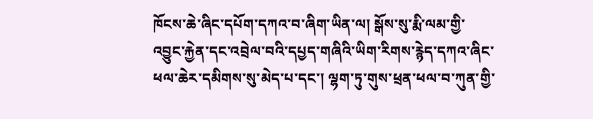ཁོངས་ཆེ་ཞིང་དཔོག་དཀའ་བ་ཞིག་ཡིན་ལ། སྒོས་སུ་རྨི་ལམ་གྱི་འབྱུང་རྐྱེན་དང་འབྲེལ་བའི་དཔྱད་གཞིའི་ཡིག་རིགས་རྙེད་དཀའ་ཞིང་ཕལ་ཆེར་དམིགས་སུ་མེད་པ་དང་། ལྷག་ཏུ་གུས་ཕྲན་ཕལ་བ་ཀུན་གྱི་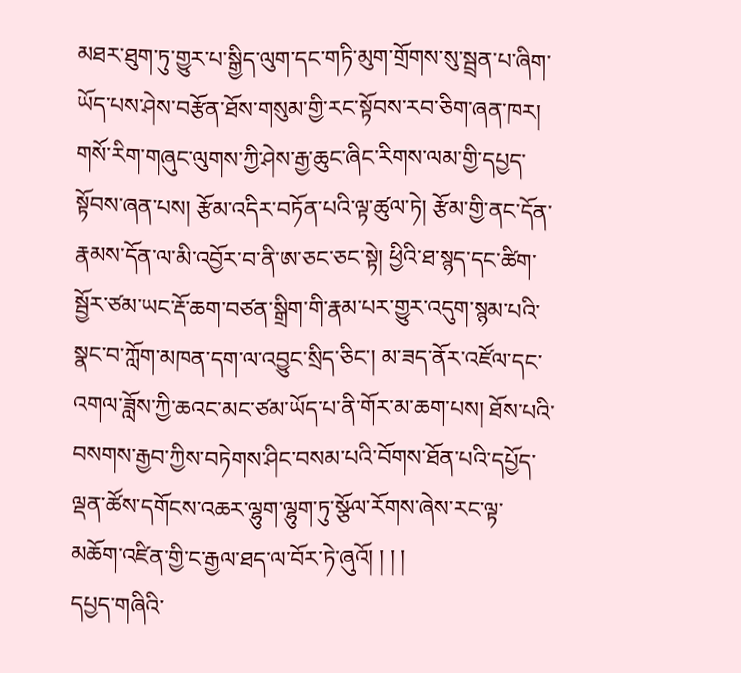མཐར་ཐུག་ཏུ་གྱུར་པ་སྒྱིད་ལུག་དང་གཏི་མུག་གྲོགས་སུ་སྦྲན་པ་ཞིག་ཡོད་པས་ཤེས་བརྩོན་ཐོས་གསུམ་གྱི་རང་སྟོབས་རབ་ཅིག་ཞན་ཁར། གསོ་རིག་གཞུང་ལུགས་ཀྱི་ཤེས་རྒྱ་ཆུང་ཞིང་རིགས་ལམ་གྱི་དཔྱད་སྟོབས་ཞན་པས། རྩོམ་འདིར་བཏོན་པའི་ལྟ་ཚུལ་ཏེ། རྩོམ་གྱི་ནང་དོན་རྣམས་དོན་ལ་མི་འབྱོར་བ་ནི་ཨ་ཅང་ཅང་སྟེ། ཕྱིའི་ཐ་སྙད་དང་ཚིག་སྦྱོར་ཙམ་ཡང་རྡོ་ཆག་བཙན་སྒྲིག་གི་རྣམ་པར་གྱུར་འདུག་སྙམ་པའི་སྣང་བ་ཀློག་མཁན་དག་ལ་འབྱུང་སྲིད་ཅིང་། མ་ཟད་ནོར་འཛོལ་དང་འགལ་ཟློས་ཀྱི་ཆའང་མང་ཙམ་ཡོད་པ་ནི་གོར་མ་ཆག་པས། ཐོས་པའི་བསགས་རྒྱབ་ཀྱིས་བཏེགས་ཤིང་བསམ་པའི་བོགས་ཐོན་པའི་དཔྱོད་ལྡན་ཚོས་དགོངས་འཆར་ལྷུག་ལྷུག་ཏུ་སྩོལ་རོགས་ཞེས་རང་ལྟ་མཆོག་འཛིན་གྱི་ང་རྒྱལ་ཐད་ལ་བོར་ཏེ་ཞུའོ། ། ། །
དཔྱད་གཞིའི་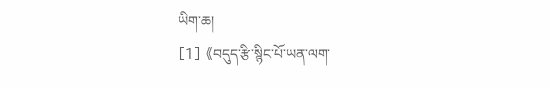ཡིག་ཆ།
[1] 《བདུད་རྩི་སྙིང་པོ་ཡན་ལག་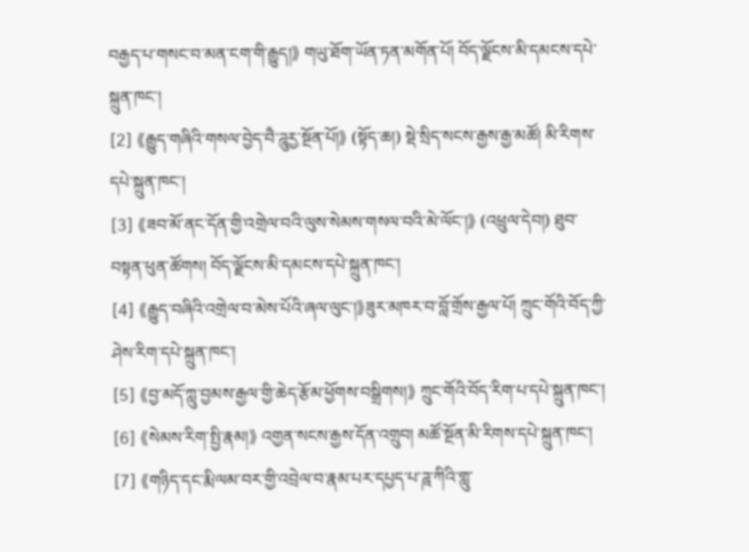བརྒྱད་པ་གསང་བ་མན་ངག་གི་རྒྱུད།》 གཡུ་ཐོག་ཡོན་ཏན་མགོན་པོ། བོད་ལྗོངས་མི་དམངས་དཔེ་སྐྲུན་ཁང་།
[2] 《རྒྱུད་གཞིའི་གསལ་བྱེད་བཻ་ཌཱུརྱ་སྔོན་པོ།》 (སྟོད་ཆ།) སྡེ་སྲིད་སངས་རྒྱས་རྒྱ་མཚོ། མི་རིགས་དཔེ་སྐྲུན་ཁང་།
[3] 《ཟབ་མོ་ནང་དོན་གྱི་འགྲེལ་བའི་ལུས་སེམས་གསལ་བའི་མེ་ལོང་།》 (འཕྲུལ་དེབ།) ཐུབ་བསྟན་ཕུན་ཚོགས། བོད་ལྗོངས་མི་དམངས་དཔེ་སྐྲུན་ཁང་།
[4] 《རྒྱུད་བཞིའི་འགྲེལ་བ་མེས་པོའི་ཞལ་ལུང་།》ཟུར་མཁར་བ་བློ་གྲོས་རྒྱལ་པོ། ཀྲུང་གོའི་བོད་ཀྱི་ཤེས་རིག་དཔེ་སྐྲུན་ཁང་།
[5] 《བྱ་མདོ་ཀླུ་བྱམས་རྒྱལ་གྱི་ཆེད་རྩོམ་ཕྱོགས་བསྒྲིགས།》 ཀྲུང་གོའི་བོད་རིག་པ་དཔེ་སྐྲུན་ཁང་།
[6] 《སེམས་རིག་སྤྱི་རྣམ།》 འགྱན་སངས་རྒྱས་དོན་འགྲུབ། མཚོ་སྔོན་མི་རིགས་དཔེ་སྐྲུན་ཁང་།
[7] 《གཉིད་དང་རྨི་ལམ་བར་གྱི་འབྲེལ་བ་རྣམ་པར་དཔྱད་པ་ཌཱ་ཀིའི་གླུ་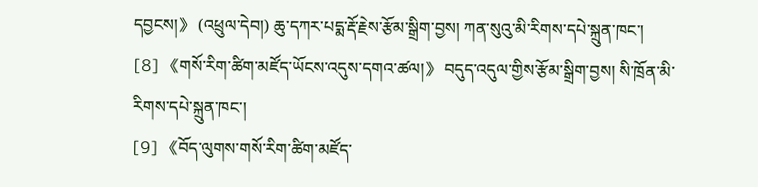དབྱངས།》 (འཕྲུལ་དེབ།) ཆུ་དཀར་པདྨ་རྡོ་རྗེས་རྩོམ་སྒྲིག་བྱས། ཀན་སུའུ་མི་རིགས་དཔེ་སྐྲུན་ཁང་།
[8] 《གསོ་རིག་ཚིག་མཛོད་ཡོངས་འདུས་དགའ་ཚལ།》 བདུད་འདུལ་གྱིས་རྩོམ་སྒྲིག་བྱས། སི་ཁྲོན་མི་རིགས་དཔེ་སྐྲུན་ཁང་།
[9] 《བོད་ལུགས་གསོ་རིག་ཚིག་མཛོད་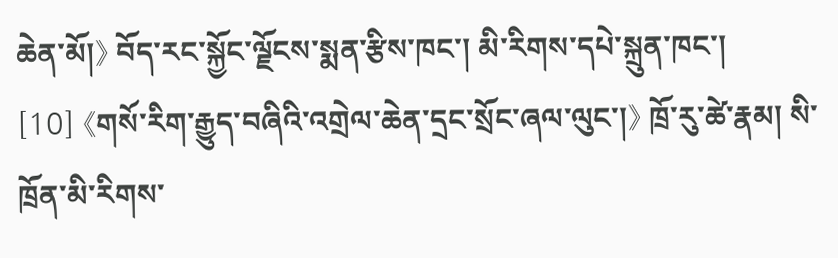ཆེན་མོ།》 བོད་རང་སྐྱོང་ལྗོངས་སྨན་རྩིས་ཁང་། མི་རིགས་དཔེ་སྐྲུན་ཁང་།
[10] 《གསོ་རིག་རྒྱུད་བཞིའི་འགྲེལ་ཆེན་དྲང་སྲོང་ཞལ་ལུང་།》 ཁྲོ་རུ་ཚེ་རྣམ། སི་ཁྲོན་མི་རིགས་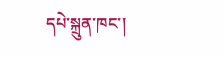དཔེ་སྐྲུན་ཁང་།